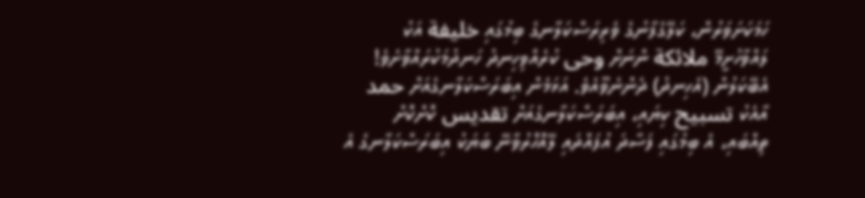ހަމަކަށަވަރުން، ކަލޭގެފާނުގެ ވެރިރަސްކަލާނގެ ބިމުގައި خليفة އަކު ލައްވާހުށީމޭ ملائكة ންނަށް وحى ކުރެއްވިހިނދު ހަނދުމަކުރައްވާށެވެ! އެބޭކަލުން (އެހިނދު) ދެންނެވޫއެވެ. އަޅަމެން އިބަރަސްކަލާނގެއަށް حمد އާއެކު تسبيح ކިޔައި، އިބަރަސްކަލާނގެއަށް تقديس ކޮށްކޮށް ތިއްބައި، އެ ބިމުގައި ފަސާދަ އުފައްދައި ލޭއޮހޮރުވާނޭ ބަޔަކު އިބަރަސްކަލާނގެ އެ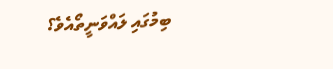ބިމުގައި ލައްވަނީތޯއެވެ؟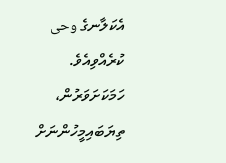އެކަލާނގެ وحى ކުރެއްވިއެވެ. ހަމަކަށަވަރުން، ތިޔަބައިމީހުންނަށް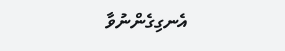އެނގިގެންނުވާ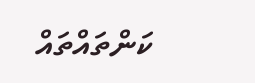ކަންތައްތައް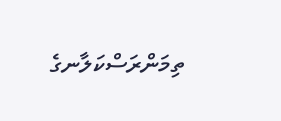ތިމަންރަސްކަލާނގެ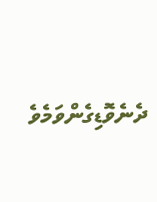ދެނެވޮޑިގެންވަމެވެ